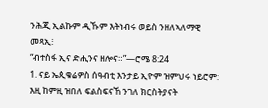ንሕጂ ኢልኩም ዲኹም እትነብሩ ወይስ ንዘለኣለማዊ መጻኢ፧
“ብተስፋ ኢና ድሒንና ዘሎና።”—ሮሜ 8:24
1. ናይ ኤጲቁሬዎስ ሰዓብቲ እንታይ ኢዮም ዝምህሩ ነይሮም: እዚ ከምዚ ዝበለ ፍልስፍናኸ ንገለ ክርስትያናት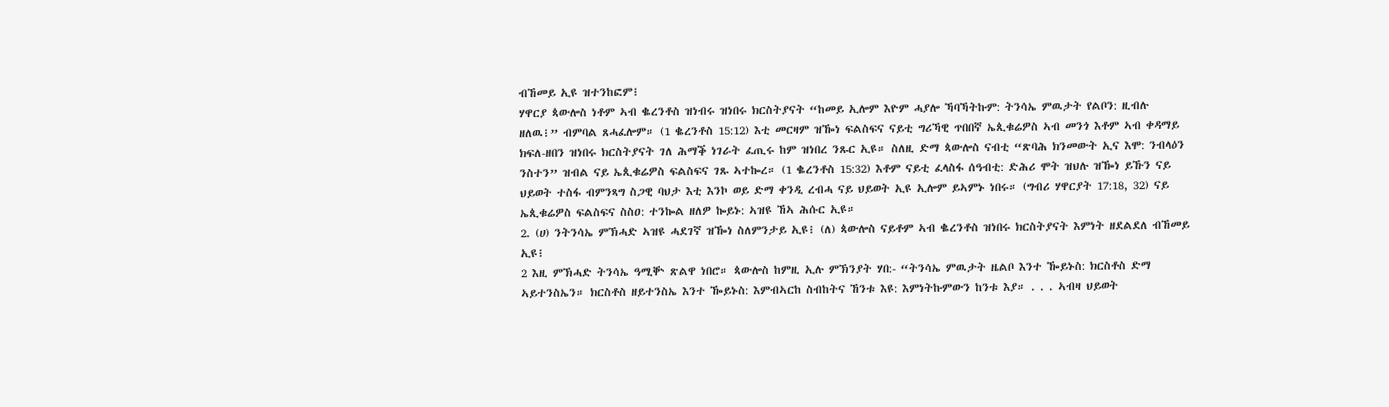ብኸመይ ኢዩ ዝተንከፎም፧
ሃዋርያ ጳውሎስ ነቶም ኣብ ቈረንቶስ ዝነብሩ ዝነበሩ ክርስትያናት “ከመይ ኢሎም እዮም ሓያሎ ኻባኻትኩም: ትንሳኤ ምዉታት የልቦን: ዚብሉ ዘለዉ፧” ብምባል ጸሓፈሎም። (1 ቈረንቶስ 15:12) እቲ መርዛም ዝዀነ ፍልስፍና ናይቲ ግሪኻዊ ጥበበኛ ኤጲቁሬዎስ ኣብ መንጎ እቶም ኣብ ቀዳማይ ክፍለ-ዘበን ዝነበሩ ክርስትያናት ገለ ሕማቕ ነገራት ፈጢሩ ከም ዝነበረ ንጹር ኢዩ። ስለዚ ድማ ጳውሎስ ናብቲ “ጽባሕ ክንመውት ኢና እሞ: ንብላዕን ንስተን” ዝብል ናይ ኤጲቁሬዎስ ፍልስፍና ገጹ ኣተኰረ። (1 ቈረንቶስ 15:32) እቶም ናይቲ ፈላስፋ ሰዓብቲ: ድሕሪ ሞት ዝህሉ ዝዀነ ይኹን ናይ ህይወት ተስፋ ብምንጻግ ስጋዊ ባህታ እቲ እንኮ ወይ ድማ ቀንዲ ረብሓ ናይ ህይወት ኢዩ ኢሎም ይኣምኑ ነበሩ። (ግብሪ ሃዋርያት 17:18, 32) ናይ ኤጲቁሬዎስ ፍልስፍና ስስዐ: ተንኰል ዘለዎ ኰይኑ: ኣዝዩ ኸኣ ሕሱር ኢዩ።
2. (ሀ) ንትንሳኤ ምኽሓድ ኣዝዩ ሓደገኛ ዝዀነ ስለምንታይ ኢዩ፧ (ለ) ጳውሎስ ናይቶም ኣብ ቈረንቶስ ዝነበሩ ክርስትያናት እምነት ዘደልደለ ብኸመይ ኢዩ፧
2 እዚ ምኽሓድ ትንሳኤ ዓሚቝ ጽልዋ ነበሮ። ጳውሎስ ከምዚ ኢሉ ምኽንያት ሃበ:- “ትንሳኤ ምዉታት ዜልቦ እንተ ዀይኑስ: ክርስቶስ ድማ ኣይተንስኤን። ክርስቶስ ዘይተንስኤ እንተ ዀይኑስ: እምብኣርከ ስብከትና ኸንቱ እዩ: እምነትኩምውን ከንቱ እያ። . . . ኣብዛ ህይወት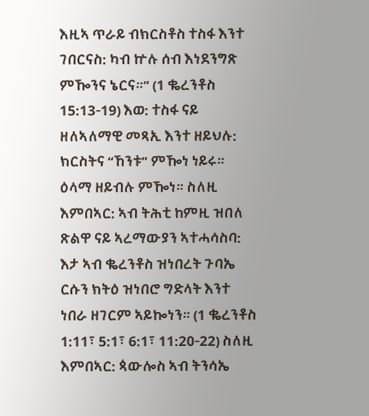እዚኣ ጥራይ ብክርስቶስ ተስፋ እንተ ገበርናስ: ካብ ኵሉ ሰብ እነደንግጽ ምዀንና ኔርና።” (1 ቈረንቶስ 15:13-19) እወ: ተስፋ ናይ ዘለኣለማዊ መጻኢ እንተ ዘይህሉ: ክርስትና “ኸንቱ” ምዀነ ነይሩ። ዕላማ ዘይብሉ ምዀነ። ስለዚ እምበኣር: ኣብ ትሕቲ ከምዚ ዝበለ ጽልዋ ናይ ኣረማውያን ኣተሓሳስባ: እታ ኣብ ቈረንቶስ ዝነበረት ጉባኤ ርሱን ክትዕ ዝነበሮ ግድላት እንተ ነበራ ዘገርም ኣይኰነን። (1 ቈረንቶስ 1:11፣ 5:1፣ 6:1፣ 11:20-22) ስለዚ እምበኣር: ጳውሎስ ኣብ ትንሳኤ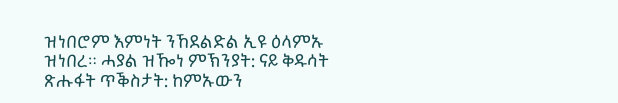ዝነበሮም እምነት ንኸደልድል ኢዩ ዕላምኡ ዝነበረ። ሓያል ዝዀነ ምኽንያት: ናይ ቅዱሳት ጽሑፋት ጥቕስታት: ከምኡውን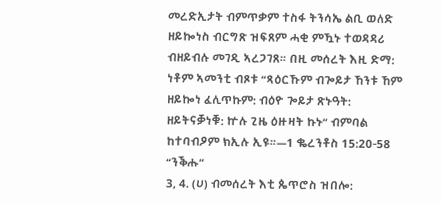መረድኢታት ብምጥቃም ተስፋ ትንሳኤ ልቢ ወለድ ዘይኰነስ ብርግጽ ዝፍጸም ሓቂ ምዃኑ ተወዳዳሪ ብዘይብሉ መገዲ ኣረጋገጸ። በዚ መሰረት እዚ ድማ: ነቶም ኣመንቲ ብጾቱ “ጻዕርኹም ብጐይታ ኸንቱ ኸም ዘይኰነ ፈሊጥኩም: ብዕዮ ጐይታ ጽኑዓት: ዘይትናቓነቑ: ኵሉ ጊዜ ዕዙዛት ኩኑ” ብምባል ከተባብዖም ክኢሉ ኢዩ።—1 ቈረንቶስ 15:20-58
“ንቕሑ”
3, 4. (ሀ) ብመሰረት እቲ ጴጥሮስ ዝበሎ: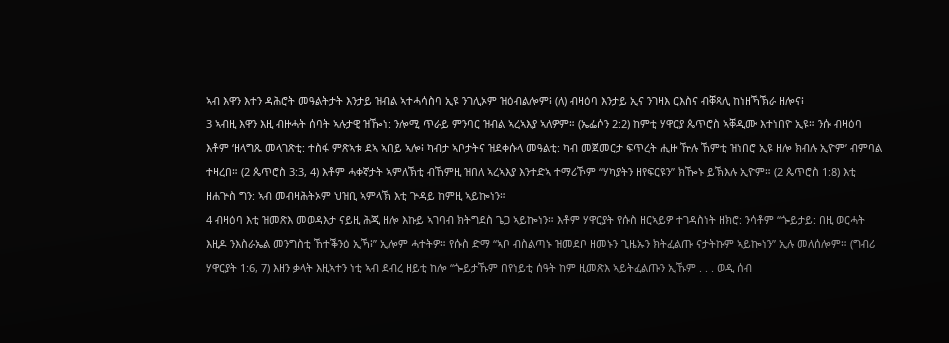ኣብ እዋን እተን ዳሕሮት መዓልትታት እንታይ ዝብል ኣተሓሳስባ ኢዩ ንገሊኦም ዝዕብልሎም፧ (ለ) ብዛዕባ እንታይ ኢና ንገዛእ ርእስና ብቐጻሊ ከነዘኻኽራ ዘሎና፧
3 ኣብዚ እዋን እዚ ብዙሓት ሰባት ኣሉታዊ ዝዀነ: ንሎሚ ጥራይ ምንባር ዝብል ኣረኣእያ ኣለዎም። (ኤፌሶን 2:2) ከምቲ ሃዋርያ ጴጥሮስ ኣቐዲሙ እተነበዮ ኢዩ። ንሱ ብዛዕባ እቶም ‘ዘላግጹ መላገጽቲ: ተስፋ ምጽኣቱ ደኣ ኣበይ ኣሎ፧ ካብታ ኣቦታትና ዝደቀሱላ መዓልቲ: ካብ መጀመርታ ፍጥረት ሒዙ ዅሉ ኸምቲ ዝነበሮ ኢዩ ዘሎ ክብሉ ኢዮም’ ብምባል ተዛረበ። (2 ጴጥሮስ 3:3, 4) እቶም ሓቀኛታት ኣምለኽቲ ብኸምዚ ዝበለ ኣረኣእያ እንተድኣ ተማሪኾም “ሃካያትን ዘየፍርዩን” ክዀኑ ይኽእሉ ኢዮም። (2 ጴጥሮስ 1:8) እቲ ዘሐጕስ ግን: ኣብ መብዛሕትኦም ህዝቢ ኣምላኽ እቲ ጕዳይ ከምዚ ኣይኰነን።
4 ብዛዕባ እቲ ዝመጽእ መወዳእታ ናይዚ ሕጂ ዘሎ እኩይ ኣገባብ ክትግደስ ጌጋ ኣይኰነን። እቶም ሃዋርያት የሱስ ዘርኣይዎ ተገዳስነት ዘክሮ: ንሳቶም “ጐይታይ: በዚ ወርሓት እዚዶ ንእስራኤል መንግስቲ ኸተቕንዕ ኢኻ፧” ኢሎም ሓተትዎ። የሱስ ድማ “ኣቦ ብስልጣኑ ዝመደቦ ዘመኑን ጊዜኡን ክትፈልጡ ናታትኩም ኣይኰነን” ኢሉ መለሰሎም። (ግብሪ ሃዋርያት 1:6, 7) እዘን ቃላት እዚኣተን ነቲ ኣብ ደብረ ዘይቲ ከሎ “ጐይታኹም በየነይቲ ሰዓት ከም ዚመጽእ ኣይትፈልጡን ኢኹም . . . ወዲ ሰብ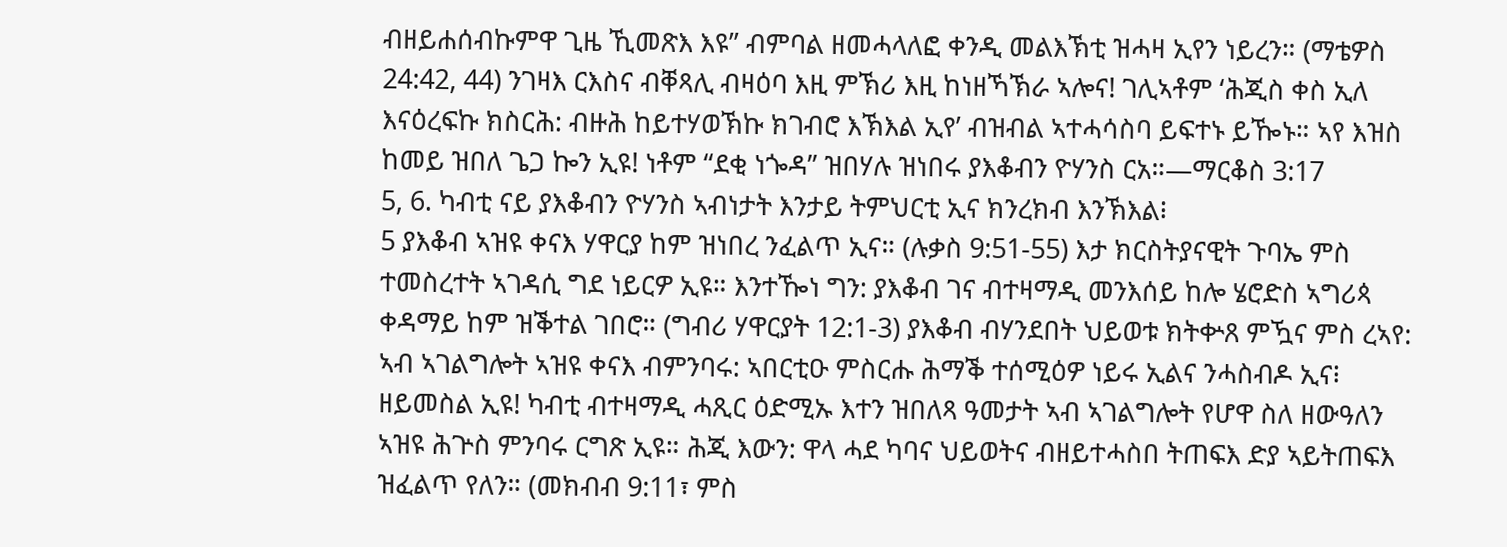ብዘይሐሰብኩምዋ ጊዜ ኺመጽእ እዩ” ብምባል ዘመሓላለፎ ቀንዲ መልእኽቲ ዝሓዛ ኢየን ነይረን። (ማቴዎስ 24:42, 44) ንገዛእ ርእስና ብቐጻሊ ብዛዕባ እዚ ምኽሪ እዚ ከነዘኻኽራ ኣሎና! ገሊኣቶም ‘ሕጂስ ቀስ ኢለ እናዕረፍኩ ክስርሕ: ብዙሕ ከይተሃወኽኩ ክገብሮ እኽእል ኢየ’ ብዝብል ኣተሓሳስባ ይፍተኑ ይዀኑ። ኣየ እዝስ ከመይ ዝበለ ጌጋ ኰን ኢዩ! ነቶም “ደቂ ነጐዳ” ዝበሃሉ ዝነበሩ ያእቆብን ዮሃንስ ርአ።—ማርቆስ 3:17
5, 6. ካብቲ ናይ ያእቆብን ዮሃንስ ኣብነታት እንታይ ትምህርቲ ኢና ክንረክብ እንኽእል፧
5 ያእቆብ ኣዝዩ ቀናእ ሃዋርያ ከም ዝነበረ ንፈልጥ ኢና። (ሉቃስ 9:51-55) እታ ክርስትያናዊት ጉባኤ ምስ ተመስረተት ኣገዳሲ ግደ ነይርዎ ኢዩ። እንተዀነ ግን: ያእቆብ ገና ብተዛማዲ መንእሰይ ከሎ ሄሮድስ ኣግሪጳ ቀዳማይ ከም ዝቕተል ገበሮ። (ግብሪ ሃዋርያት 12:1-3) ያእቆብ ብሃንደበት ህይወቱ ክትቍጸ ምዃና ምስ ረኣየ: ኣብ ኣገልግሎት ኣዝዩ ቀናእ ብምንባሩ: ኣበርቲዑ ምስርሑ ሕማቕ ተሰሚዕዎ ነይሩ ኢልና ንሓስብዶ ኢና፧ ዘይመስል ኢዩ! ካብቲ ብተዛማዲ ሓጺር ዕድሚኡ እተን ዝበለጻ ዓመታት ኣብ ኣገልግሎት የሆዋ ስለ ዘውዓለን ኣዝዩ ሕጕስ ምንባሩ ርግጽ ኢዩ። ሕጂ እውን: ዋላ ሓደ ካባና ህይወትና ብዘይተሓስበ ትጠፍእ ድያ ኣይትጠፍእ ዝፈልጥ የለን። (መክብብ 9:11፣ ምስ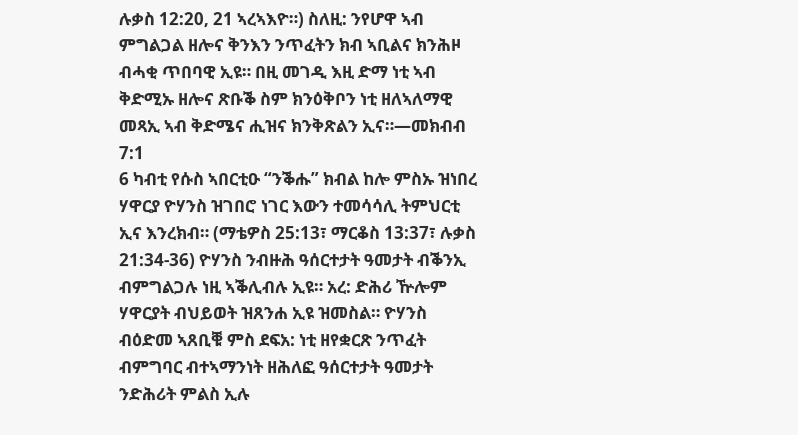ሉቃስ 12:20, 21 ኣረኣእዮ።) ስለዚ: ንየሆዋ ኣብ ምግልጋል ዘሎና ቅንእን ንጥፈትን ክብ ኣቢልና ክንሕዞ ብሓቂ ጥበባዊ ኢዩ። በዚ መገዲ እዚ ድማ ነቲ ኣብ ቅድሚኡ ዘሎና ጽቡቕ ስም ክንዕቅቦን ነቲ ዘለኣለማዊ መጻኢ ኣብ ቅድሜና ሒዝና ክንቅጽልን ኢና።—መክብብ 7:1
6 ካብቲ የሱስ ኣበርቲዑ “ንቕሑ” ክብል ከሎ ምስኡ ዝነበረ ሃዋርያ ዮሃንስ ዝገበሮ ነገር እውን ተመሳሳሊ ትምህርቲ ኢና እንረክብ። (ማቴዎስ 25:13፣ ማርቆስ 13:37፣ ሉቃስ 21:34-36) ዮሃንስ ንብዙሕ ዓሰርተታት ዓመታት ብቕንኢ ብምግልጋሉ ነዚ ኣቕሊብሉ ኢዩ። አረ: ድሕሪ ዅሎም ሃዋርያት ብህይወት ዝጸንሐ ኢዩ ዝመስል። ዮሃንስ ብዕድመ ኣጸቢቑ ምስ ደፍአ: ነቲ ዘየቋርጽ ንጥፈት ብምግባር ብተኣማንነት ዘሕለፎ ዓሰርተታት ዓመታት ንድሕሪት ምልስ ኢሉ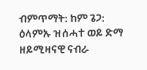ብምጥማት: ከም ጌጋ: ዕላምኡ ዝሰሓተ ወይ ድማ ዘይሚዛናዊ ናብራ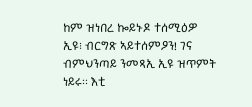ከም ዝነበረ ኰይኑዶ ተሰሚዕዎ ኢዩ፧ ብርግጽ ኣይተሰምዖን! ገና ብምህንጣይ ንመጻኢ ኢዩ ዝጥምት ነይሩ። እቲ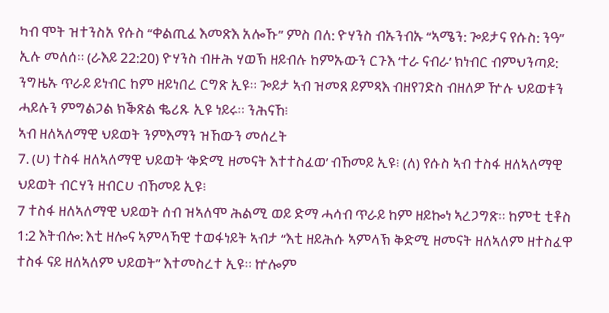ካብ ሞት ዝተንስአ የሱስ “ቀልጢፈ እመጽእ አሎኹ” ምስ በለ: ዮሃንስ ብኡንብኡ “ኣሜን: ጐይታና የሱስ: ንዓ” ኢሉ መለሰ። (ራእይ 22:20) ዮሃንስ ብዙሕ ሃወኽ ዘይብሉ ከምኡውን ርጉእ ‘ተራ ናብራ’ ክነብር ብምህንጣይ: ንግዜኡ ጥራይ ይነብር ከም ዘይነበረ ርግጽ ኢዩ። ጐይታ ኣብ ዝመጸ ይምጻእ ብዘየገድስ ብዘለዎ ዅሉ ህይወቱን ሓይሉን ምግልጋል ክቕጽል ቈሪጹ ኢዩ ነይሩ። ንሕናኸ፧
ኣብ ዘለኣለማዊ ህይወት ንምእማን ዝኸውን መሰረት
7. (ሀ) ተስፋ ዘለኣለማዊ ህይወት ‘ቅድሚ ዘመናት እተተስፈወ’ ብኸመይ ኢዩ፧ (ለ) የሱስ ኣብ ተስፋ ዘለኣለማዊ ህይወት ብርሃን ዘብርሀ ብኸመይ ኢዩ፧
7 ተስፋ ዘለኣለማዊ ህይወት ሰብ ዝኣለሞ ሕልሚ ወይ ድማ ሓሳብ ጥራይ ከም ዘይኰነ ኣረጋግጽ። ከምቲ ቲቶስ 1:2 እትብሎ: እቲ ዘሎና ኣምላኻዊ ተወፋነይት ኣብታ “እቲ ዘይሕሱ ኣምላኽ ቅድሚ ዘመናት ዘለኣለም ዘተስፈዋ ተስፋ ናይ ዘለኣለም ህይወት” እተመስረተ ኢዩ። ኵሎም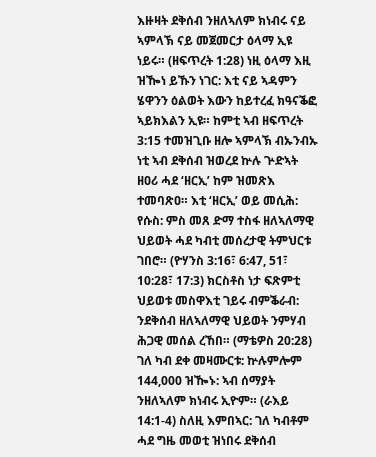እዙዛት ደቅሰብ ንዘለኣለም ክነብሩ ናይ ኣምላኽ ናይ መጀመርታ ዕላማ ኢዩ ነይሩ። (ዘፍጥረት 1:28) ነዚ ዕላማ እዚ ዝዀነ ይኹን ነገር: እቲ ናይ ኣዳምን ሄዋንን ዕልወት እውን ከይተረፈ ክዓናቕፎ ኣይክእልን ኢዩ። ከምቲ ኣብ ዘፍጥረት 3:15 ተመዝጊቡ ዘሎ ኣምላኽ ብኡንብኡ ነቲ ኣብ ደቅሰብ ዝወረደ ኵሉ ጕድኣት ዘዐሪ ሓደ ‘ዘርኢ’ ከም ዝመጽእ ተመባጽዐ። እቲ ‘ዘርኢ’ ወይ መሲሕ: የሱስ: ምስ መጸ ድማ ተስፋ ዘለኣለማዊ ህይወት ሓደ ካብቲ መሰረታዊ ትምህርቱ ገበሮ። (ዮሃንስ 3:16፣ 6:47, 51፣ 10:28፣ 17:3) ክርስቶስ ነታ ፍጽምቲ ህይወቱ መስዋእቲ ገይሩ ብምቕራብ: ንደቅሰብ ዘለኣለማዊ ህይወት ንምሃብ ሕጋዊ መሰል ረኸበ። (ማቴዎስ 20:28) ገለ ካብ ደቀ መዛሙርቱ: ኵሉምሎም 144,000 ዝዀኑ: ኣብ ሰማያት ንዘለኣለም ክነብሩ ኢዮም። (ራእይ 14:1-4) ስለዚ እምበኣር: ገለ ካብቶም ሓደ ግዜ መወቲ ዝነበሩ ደቅሰብ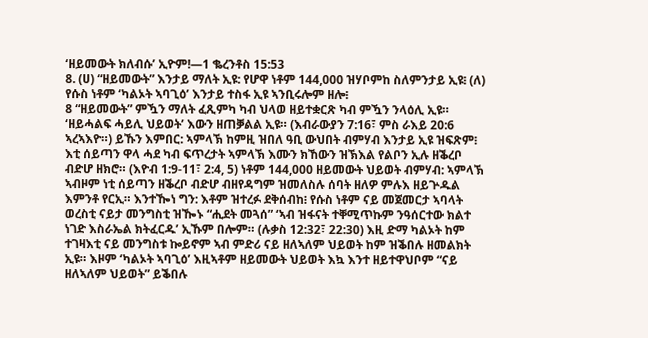‘ዘይመውት ክለብሱ’ ኢዮም!—1 ቈረንቶስ 15:53
8. (ሀ) “ዘይመውት” እንታይ ማለት ኢዩ: የሆዋ ነቶም 144,000 ዝሃቦምከ ስለምንታይ ኢዩ፧ (ለ) የሱስ ነቶም ‘ካልኦት ኣባጊዕ’ እንታይ ተስፋ ኢዩ ኣንቢሩሎም ዘሎ፧
8 “ዘይመውት” ምዃን ማለት ፈጺምካ ካብ ህላወ ዘይተቋርጽ ካብ ምዃን ንላዕሊ ኢዩ። ‘ዘይሓልፍ ሓይሊ ህይወት’ እውን ዘጠቓልል ኢዩ። (እብራውያን 7:16፣ ምስ ራእይ 20:6 ኣረኣእዮ።) ይኹን እምበር: ኣምላኽ ከምዚ ዝበለ ዓቢ ውህበት ብምሃብ እንታይ ኢዩ ዝፍጽም፧ እቲ ሰይጣን ዋላ ሓደ ካብ ፍጥረታት ኣምላኽ እሙን ክኸውን ዝኽእል የልቦን ኢሉ ዘቕረቦ ብድሆ ዘክሮ። (እዮብ 1:9-11፣ 2:4, 5) ነቶም 144,000 ዘይመውት ህይወት ብምሃብ: ኣምላኽ ኣብዞም ነቲ ሰይጣን ዘቕረቦ ብድሆ ብዘየዳግም ዝመለስሉ ሰባት ዘለዎ ምሉእ ዘይጕዱል እምንቶ የርኢ። እንተዀነ ግን: እቶም ዝተረፉ ደቅሰብከ፧ የሱስ ነቶም ናይ መጀመርታ ኣባላት ወረስቲ ናይታ መንግስቲ ዝዀኑ “ሒደት መጓሰ” ‘ኣብ ዝፋናት ተቐሚጥኩም ንዓሰርተው ክልተ ነገድ እስራኤል ክትፈርዱ’ ኢኹም በሎም። (ሉቃስ 12:32፣ 22:30) እዚ ድማ ካልኦት ከም ተገዛእቲ ናይ መንግስቱ ኰይኖም ኣብ ምድሪ ናይ ዘለኣለም ህይወት ከም ዝቕበሉ ዘመልክት ኢዩ። እዞም ‘ካልኦት ኣባጊዕ’ እዚኣቶም ዘይመውት ህይወት እኳ እንተ ዘይተዋህቦም “ናይ ዘለኣለም ህይወት” ይቕበሉ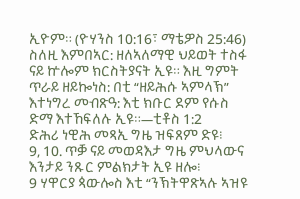ኢዮም። (ዮሃንስ 10:16፣ ማቴዎስ 25:46) ስለዚ እምበኣር: ዘለኣለማዊ ህይወት ተስፋ ናይ ኵሎም ክርስትያናት ኢዩ። እዚ ግምት ጥራይ ዘይኰነስ: በቲ “ዘይሕሱ ኣምላኽ” እተነግረ መብጽዓ: እቲ ክቡር ደም የሱስ ድማ እተኸፍለሉ ኢዩ።—ቲቶስ 1:2
ድሕሪ ነዊሕ መጻኢ ግዜ ዝፍጸም ድዩ፧
9, 10. ጥቓ ናይ መወዳእታ ግዜ ምህላውና እንታይ ንጹር ምልክታት ኢዩ ዘሎ፧
9 ሃዋርያ ጳውሎስ እቲ “ንኽትዋጽኣሉ ኣዝዩ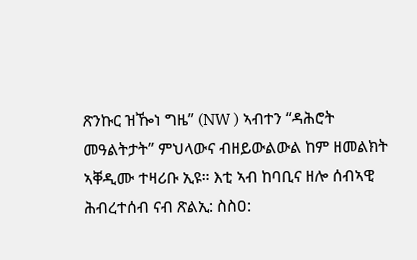ጽንኩር ዝዀነ ግዜ” (NW ) ኣብተን “ዳሕሮት መዓልትታት” ምህላውና ብዘይውልውል ከም ዘመልክት ኣቐዲሙ ተዛሪቡ ኢዩ። እቲ ኣብ ከባቢና ዘሎ ሰብኣዊ ሕብረተሰብ ናብ ጽልኢ: ስስዐ: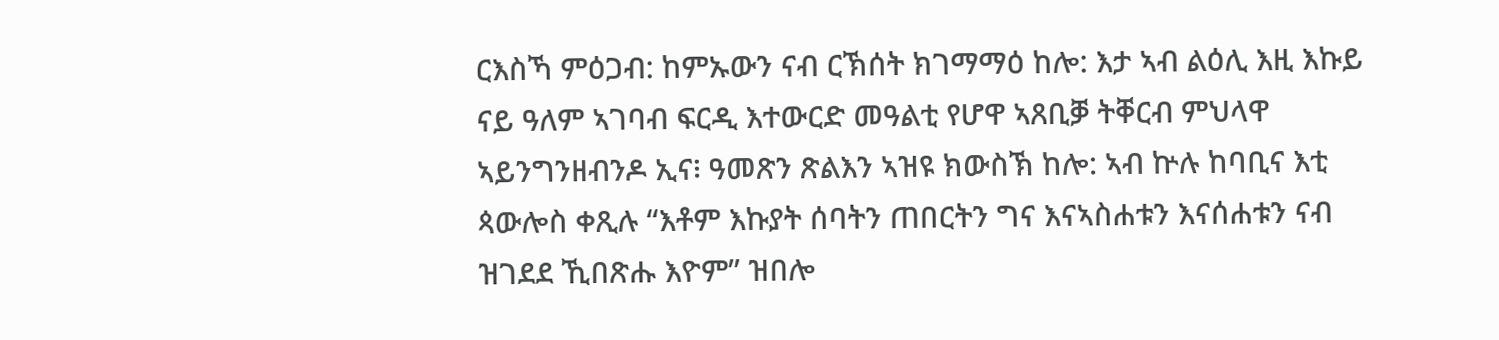ርእስኻ ምዕጋብ: ከምኡውን ናብ ርኽሰት ክገማማዕ ከሎ: እታ ኣብ ልዕሊ እዚ እኩይ ናይ ዓለም ኣገባብ ፍርዲ እተውርድ መዓልቲ የሆዋ ኣጸቢቓ ትቐርብ ምህላዋ ኣይንግንዘብንዶ ኢና፧ ዓመጽን ጽልእን ኣዝዩ ክውስኽ ከሎ: ኣብ ኵሉ ከባቢና እቲ ጳውሎስ ቀጺሉ “እቶም እኩያት ሰባትን ጠበርትን ግና እናኣስሐቱን እናሰሐቱን ናብ ዝገደደ ኺበጽሑ እዮም” ዝበሎ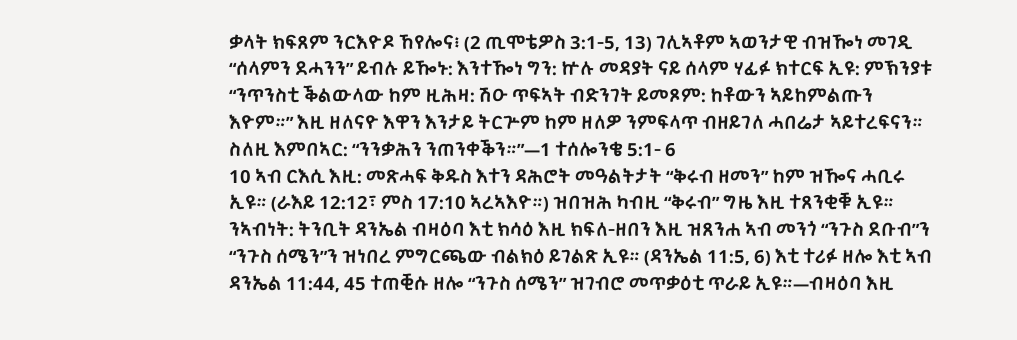ቃላት ክፍጸም ንርእዮዶ ኸየሎና፧ (2 ጢሞቴዎስ 3:1-5, 13) ገሊኣቶም ኣወንታዊ ብዝዀነ መገዲ “ሰላምን ደሓንን” ይብሉ ይዀኑ: እንተዀነ ግን: ኵሉ መዳያት ናይ ሰላም ሃፊፉ ክተርፍ ኢዩ: ምኽንያቱ “ንጥንስቲ ቕልውላው ከም ዚሕዛ: ሽዑ ጥፍኣት ብድንገት ይመጾም: ከቶውን ኣይከምልጡን እዮም።” እዚ ዘለናዮ እዋን እንታይ ትርጕም ከም ዘለዎ ንምፍላጥ ብዘይገለ ሓበሬታ ኣይተረፍናን። ስለዚ እምበኣር: “ንንቃሕን ንጠንቀቕን።”—1 ተሰሎንቄ 5:1- 6
10 ኣብ ርእሲ እዚ: መጽሓፍ ቅዱስ እተን ዳሕሮት መዓልትታት “ቅሩብ ዘመን” ከም ዝዀና ሓቢሩ ኢዩ። (ራእይ 12:12፣ ምስ 17:10 ኣረኣእዮ።) ዝበዝሕ ካብዚ “ቅሩብ” ግዜ እዚ ተጸንቂቑ ኢዩ። ንኣብነት: ትንቢት ዳንኤል ብዛዕባ እቲ ክሳዕ እዚ ክፍለ-ዘበን እዚ ዝጸንሐ ኣብ መንጎ “ንጉስ ደቡብ”ን “ንጉስ ሰሜን”ን ዝነበረ ምግርጫው ብልክዕ ይገልጽ ኢዩ። (ዳንኤል 11:5, 6) እቲ ተሪፉ ዘሎ እቲ ኣብ ዳንኤል 11:44, 45 ተጠቒሱ ዘሎ “ንጉስ ሰሜን” ዝገብሮ መጥቃዕቲ ጥራይ ኢዩ።—ብዛዕባ እዚ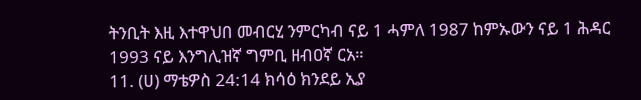ትንቢት እዚ እተዋህበ መብርሂ ንምርካብ ናይ 1 ሓምለ 1987 ከምኡውን ናይ 1 ሕዳር 1993 ናይ እንግሊዝኛ ግምቢ ዘብዐኛ ርአ።
11. (ሀ) ማቴዎስ 24:14 ክሳዕ ክንደይ ኢያ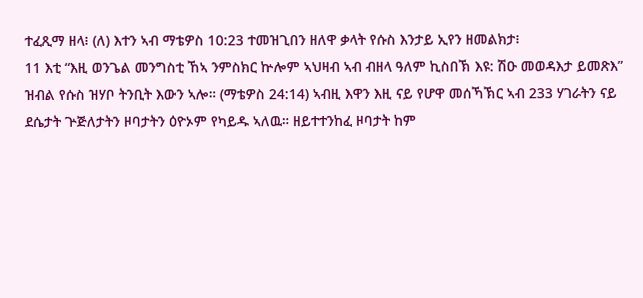ተፈጺማ ዘላ፧ (ለ) እተን ኣብ ማቴዎስ 10:23 ተመዝጊበን ዘለዋ ቃላት የሱስ እንታይ ኢየን ዘመልክታ፧
11 እቲ “እዚ ወንጌል መንግስቲ ኸኣ ንምስክር ኵሎም ኣህዛብ ኣብ ብዘላ ዓለም ኪስበኽ እዩ: ሽዑ መወዳእታ ይመጽእ” ዝብል የሱስ ዝሃቦ ትንቢት እውን ኣሎ። (ማቴዎስ 24:14) ኣብዚ እዋን እዚ ናይ የሆዋ መሰኻኽር ኣብ 233 ሃገራትን ናይ ደሴታት ጕጅለታትን ዞባታትን ዕዮኦም የካይዱ ኣለዉ። ዘይተተንከፈ ዞባታት ከም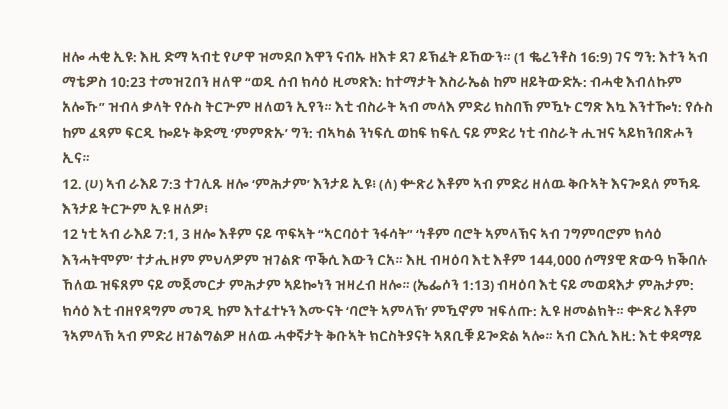ዘሎ ሓቂ ኢዩ: እዚ ድማ ኣብቲ የሆዋ ዝመደቦ እዋን ናብኡ ዘእቱ ደገ ይኽፈት ይኸውን። (1 ቈረንቶስ 16:9) ገና ግን: እተን ኣብ ማቴዎስ 10:23 ተመዝጊበን ዘለዋ “ወዲ ሰብ ክሳዕ ዚመጽእ: ከተማታት እስራኤል ከም ዘይትውድኡ: ብሓቂ እብለኩም አሎኹ” ዝብላ ቃላት የሱስ ትርጕም ዘለወን ኢየን። እቲ ብስራት ኣብ መላእ ምድሪ ክስበኽ ምዃኑ ርግጽ እኳ እንተዀነ: የሱስ ከም ፈጻም ፍርዲ ኰይኑ ቅድሚ ‘ምምጽኡ’ ግን: ብኣካል ንነፍሲ ወከፍ ክፍሊ ናይ ምድሪ ነቲ ብስራት ሒዝና ኣይክንበጽሖን ኢና።
12. (ሀ) ኣብ ራእይ 7:3 ተገሊጹ ዘሎ ‘ምሕታም’ እንታይ ኢዩ፧ (ለ) ቍጽሪ እቶም ኣብ ምድሪ ዘለዉ ቅቡኣት እናጐደለ ምኻዱ እንታይ ትርጕም ኢዩ ዘለዎ፧
12 ነቲ ኣብ ራእይ 7:1, 3 ዘሎ እቶም ናይ ጥፍኣት “ኣርባዕተ ንፋሳት” ‘ነቶም ባሮት ኣምላኽና ኣብ ገግምባሮም ክሳዕ እንሓትሞም’ ተታሒዞም ምህላዎም ዝገልጽ ጥቕሲ እውን ርአ። እዚ ብዛዕባ እቲ እቶም 144,000 ሰማያዊ ጽውዓ ክቕበሉ ኸለዉ ዝፍጸም ናይ መጀመርታ ምሕታም ኣይኰነን ዝዛረብ ዘሎ። (ኤፌሶን 1:13) ብዛዕባ እቲ ናይ መወዳእታ ምሕታም: ክሳዕ እቲ ብዘየዳግም መገዲ ከም እተፈተኑን እሙናት ‘ባሮት ኣምላኽ’ ምዃኖም ዝፍለጡ: ኢዩ ዘመልክት። ቍጽሪ እቶም ንኣምላኽ ኣብ ምድሪ ዘገልግልዎ ዘለዉ ሓቀኛታት ቅቡኣት ክርስትያናት ኣጸቢቑ ይጐድል ኣሎ። ኣብ ርእሲ እዚ: እቲ ቀዳማይ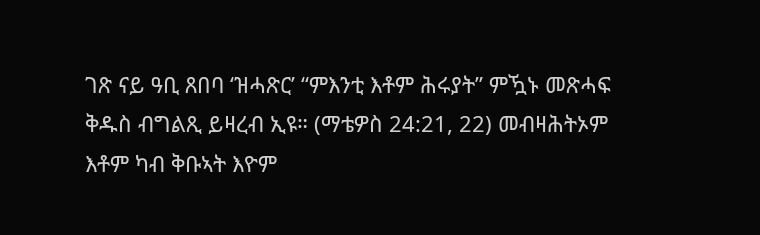ገጽ ናይ ዓቢ ጸበባ ‘ዝሓጽር’ “ምእንቲ እቶም ሕሩያት” ምዃኑ መጽሓፍ ቅዱስ ብግልጺ ይዛረብ ኢዩ። (ማቴዎስ 24:21, 22) መብዛሕትኦም እቶም ካብ ቅቡኣት እዮም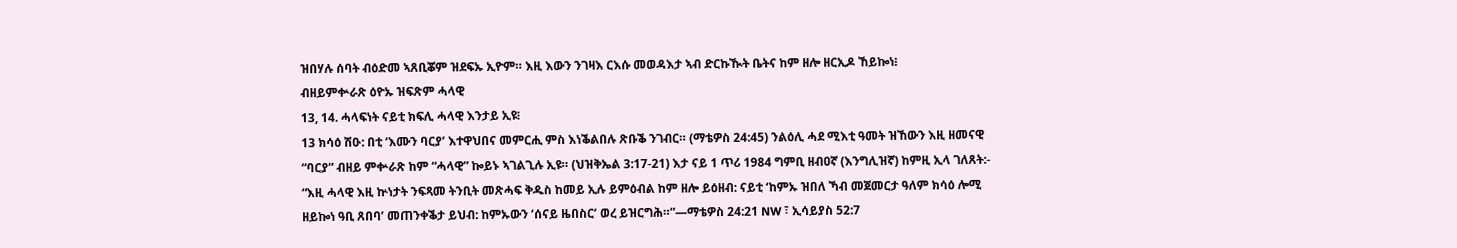ዝበሃሉ ሰባት ብዕድመ ኣጸቢቖም ዝደፍኡ ኢዮም። እዚ እውን ንገዛእ ርእሱ መወዳእታ ኣብ ድርኩዂት ቤትና ከም ዘሎ ዘርኢዶ ኸይኰነ፧
ብዘይምቍራጽ ዕዮኡ ዝፍጽም ሓላዊ
13, 14. ሓላፍነት ናይቲ ክፍሊ ሓላዊ እንታይ ኢዩ፧
13 ክሳዕ ሽዑ: በቲ ‘እሙን ባርያ’ እተዋህበና መምርሒ ምስ እነቕልበሉ ጽቡቕ ንገብር። (ማቴዎስ 24:45) ንልዕሊ ሓደ ሚእቲ ዓመት ዝኸውን እዚ ዘመናዊ “ባርያ” ብዘይ ምቍራጽ ከም “ሓላዊ” ኰይኑ ኣገልጊሉ ኢዩ። (ህዝቅኤል 3:17-21) እታ ናይ 1 ጥሪ 1984 ግምቢ ዘብዐኛ (እንግሊዝኛ) ከምዚ ኢላ ገለጸት:- “እዚ ሓላዊ እዚ ኵነታት ንፍጻመ ትንቢት መጽሓፍ ቅዱስ ከመይ ኢሉ ይምዕብል ከም ዘሎ ይዕዘብ: ናይቲ ‘ከምኡ ዝበለ ኻብ መጀመርታ ዓለም ክሳዕ ሎሚ ዘይኰነ ዓቢ ጸበባ’ መጠንቀቕታ ይህብ: ከምኡውን ‘ሰናይ ዜበስር’ ወረ ይዝርግሕ።”—ማቴዎስ 24:21 NW ፣ ኢሳይያስ 52:7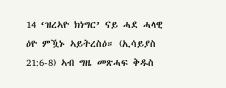14 ‘ዝረኣዮ ክነግር’ ናይ ሓደ ሓላዊ ዕዮ ምዃኑ ኣይትረስዕ። (ኢሳይያስ 21:6-8) ኣብ ግዜ መጽሓፍ ቅዱስ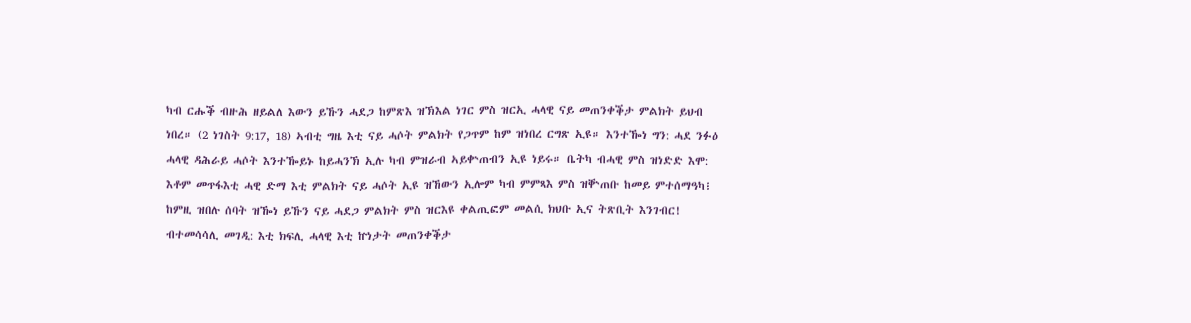ካብ ርሑቕ ብዙሕ ዘይልለ እውን ይኹን ሓደጋ ከምጽእ ዝኽእል ነገር ምስ ዝርኢ ሓላዊ ናይ መጠንቀቕታ ምልክት ይህብ ነበረ። (2 ነገስት 9:17, 18) ኣብቲ ግዜ እቲ ናይ ሓሶት ምልክት የጋጥም ከም ዝነበረ ርግጽ ኢዩ። እንተዀነ ግን: ሓደ ንፉዕ ሓላዊ ዳሕራይ ሓሶት እንተዀይኑ ከይሓንኽ ኢሉ ካብ ምዝራብ ኣይቍጠብን ኢዩ ነይሩ። ቤትካ ብሓዊ ምስ ዝነድድ እሞ: እቶም መጥፋእቲ ሓዊ ድማ እቲ ምልክት ናይ ሓሶት ኢዩ ዝኸውን ኢሎም ካብ ምምጻእ ምስ ዝቝጠቡ ከመይ ምተሰማዓካ፧ ከምዚ ዝበሉ ሰባት ዝዀነ ይኹን ናይ ሓደጋ ምልክት ምስ ዝርእዩ ቀልጢፎም መልሲ ክህቡ ኢና ትጽቢት እንገብር! ብተመሳሳሊ መገዲ: እቲ ክፍሊ ሓላዊ እቲ ኵነታት መጠንቀቕታ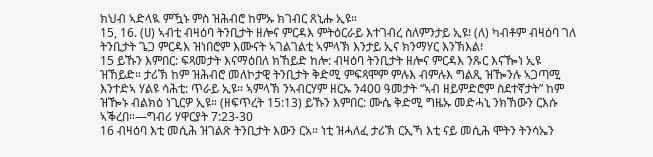ክህብ ኣድላዪ ምዃኑ ምስ ዝሕብሮ ከምኡ ክገብር ጸኒሑ ኢዩ።
15, 16. (ሀ) ኣብቲ ብዛዕባ ትንቢታት ዘሎና ምርዳእ ምትዕርራይ እተገብረ ስለምንታይ ኢዩ፧ (ለ) ካብቶም ብዛዕባ ገለ ትንቢታት ጌጋ ምርዳእ ዝነበሮም እሙናት ኣገልገልቲ ኣምላኽ እንታይ ኢና ክንማሃር እንኽእል፧
15 ይኹን እምበር: ፍጻመታት እናማዕበለ ክኸይድ ከሎ: ብዛዕባ ትንቢታት ዘሎና ምርዳእ ንጹር እናዀነ ኢዩ ዝኸይድ። ታሪኽ ከም ዝሕብሮ መለኮታዊ ትንቢታት ቅድሚ ምፍጻሞም ምሉእ ብምሉእ ግልጺ ዝዀንሉ ኣጋጣሚ እንተድኣ ሃልዩ ሳሕቲ: ጥራይ ኢዩ። ኣምላኽ ንኣብርሃም ዘርኡ ን400 ዓመታት “ኣብ ዘይምድሮም ስደተኛታት” ከም ዝዀኑ ብልክዕ ነጊርዎ ኢዩ። (ዘፍጥረት 15:13) ይኹን እምበር: ሙሴ ቅድሚ ግዜኡ መድሓኒ ንክኸውን ርእሱ ኣቕረበ።—ግብሪ ሃዋርያት 7:23-30
16 ብዛዕባ እቲ መሲሕ ዝገልጽ ትንቢታት እውን ርአ። ነቲ ዝሓለፈ ታሪኽ ርኢኻ እቲ ናይ መሲሕ ሞትን ትንሳኤን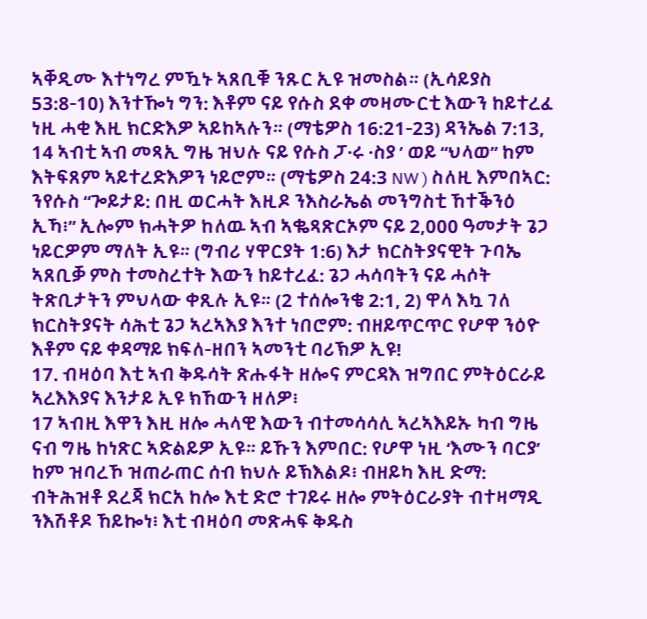ኣቐዲሙ እተነግረ ምዃኑ ኣጸቢቑ ንጹር ኢዩ ዝመስል። (ኢሳይያስ 53:8-10) እንተዀነ ግን: እቶም ናይ የሱስ ደቀ መዛሙርቲ እውን ከይተረፈ ነዚ ሓቂ እዚ ክርድእዎ ኣይከኣሉን። (ማቴዎስ 16:21-23) ዳንኤል 7:13, 14 ኣብቲ ኣብ መጻኢ ግዜ ዝህሉ ናይ የሱስ ፓ·ሩ ·ስያ ʹ ወይ “ህላወ” ከም እትፍጸም ኣይተረድእዎን ነይሮም። (ማቴዎስ 24:3 NW ) ስለዚ እምበኣር: ንየሱስ “ጐይታይ: በዚ ወርሓት እዚዶ ንእስራኤል መንግስቲ ኸተቕንዕ ኢኻ፧” ኢሎም ክሓትዎ ከለዉ ኣብ ኣቈጻጽርኦም ናይ 2,000 ዓመታት ጌጋ ነይርዎም ማለት ኢዩ። (ግብሪ ሃዋርያት 1:6) እታ ክርስትያናዊት ጉባኤ ኣጸቢቓ ምስ ተመስረተት እውን ከይተረፈ: ጌጋ ሓሳባትን ናይ ሓሶት ትጽቢታትን ምህላው ቀጺሉ ኢዩ። (2 ተሰሎንቄ 2:1, 2) ዋላ እኳ ገለ ክርስትያናት ሳሕቲ ጌጋ ኣረኣእያ እንተ ነበሮም: ብዘይጥርጥር የሆዋ ንዕዮ እቶም ናይ ቀዳማይ ክፍለ-ዘበን ኣመንቲ ባሪኽዎ ኢዩ!
17. ብዛዕባ እቲ ኣብ ቅዱሳት ጽሑፋት ዘሎና ምርዳእ ዝግበር ምትዕርራይ ኣረእእያና እንታይ ኢዩ ክኸውን ዘለዎ፧
17 ኣብዚ እዋን እዚ ዘሎ ሓላዊ እውን ብተመሳሳሊ ኣረኣእይኡ ካብ ግዜ ናብ ግዜ ከነጽር ኣድልይዎ ኢዩ። ይኹን እምበር: የሆዋ ነዚ ‘እሙን ባርያ’ ከም ዝባረኾ ዝጠራጠር ሰብ ክህሉ ይኽእልዶ፧ ብዘይካ እዚ ድማ: ብትሕዝቶ ደረጃ ክርአ ከሎ እቲ ድሮ ተገይሩ ዘሎ ምትዕርራያት ብተዛማዲ ንእሽቶዶ ኸይኰነ፧ እቲ ብዛዕባ መጽሓፍ ቅዱስ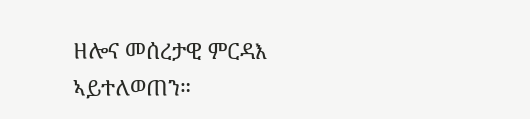ዘሎና መሰረታዊ ምርዳእ ኣይተለወጠን።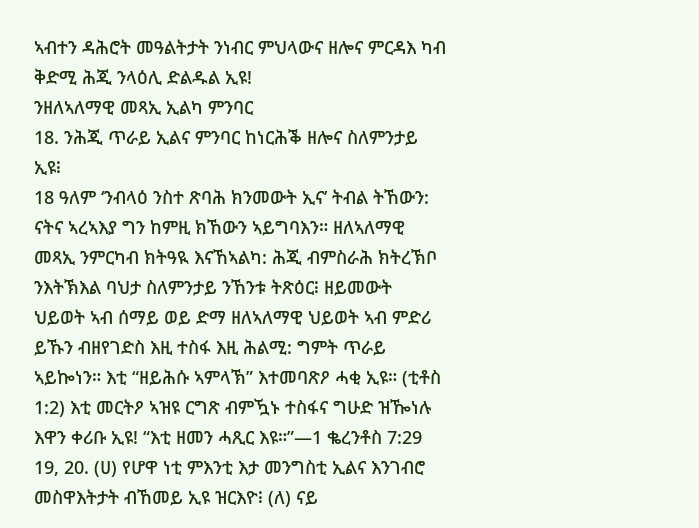ኣብተን ዳሕሮት መዓልትታት ንነብር ምህላውና ዘሎና ምርዳእ ካብ ቅድሚ ሕጂ ንላዕሊ ድልዱል ኢዩ!
ንዘለኣለማዊ መጻኢ ኢልካ ምንባር
18. ንሕጂ ጥራይ ኢልና ምንባር ከነርሕቕ ዘሎና ስለምንታይ ኢዩ፧
18 ዓለም ‘ንብላዕ ንስተ ጽባሕ ክንመውት ኢና’ ትብል ትኸውን: ናትና ኣረኣእያ ግን ከምዚ ክኸውን ኣይግባእን። ዘለኣለማዊ መጻኢ ንምርካብ ክትዓዪ እናኸኣልካ: ሕጂ ብምስራሕ ክትረኽቦ ንእትኽእል ባህታ ስለምንታይ ንኸንቱ ትጽዕር፧ ዘይመውት ህይወት ኣብ ሰማይ ወይ ድማ ዘለኣለማዊ ህይወት ኣብ ምድሪ ይኹን ብዘየገድስ እዚ ተስፋ እዚ ሕልሚ: ግምት ጥራይ ኣይኰነን። እቲ “ዘይሕሱ ኣምላኽ” እተመባጽዖ ሓቂ ኢዩ። (ቲቶስ 1:2) እቲ መርትዖ ኣዝዩ ርግጽ ብምዃኑ ተስፋና ግሁድ ዝዀነሉ እዋን ቀሪቡ ኢዩ! “እቲ ዘመን ሓጺር እዩ።”—1 ቈረንቶስ 7:29
19, 20. (ሀ) የሆዋ ነቲ ምእንቲ እታ መንግስቲ ኢልና እንገብሮ መስዋእትታት ብኸመይ ኢዩ ዝርእዮ፧ (ለ) ናይ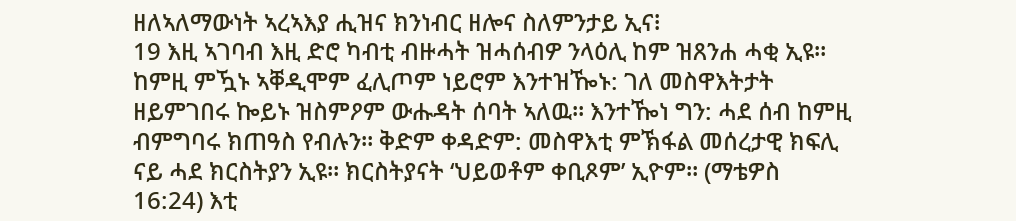ዘለኣለማውነት ኣረኣእያ ሒዝና ክንነብር ዘሎና ስለምንታይ ኢና፧
19 እዚ ኣገባብ እዚ ድሮ ካብቲ ብዙሓት ዝሓሰብዎ ንላዕሊ ከም ዝጸንሐ ሓቂ ኢዩ። ከምዚ ምዃኑ ኣቐዲሞም ፈሊጦም ነይሮም እንተዝዀኑ: ገለ መስዋእትታት ዘይምገበሩ ኰይኑ ዝስምዖም ውሑዳት ሰባት ኣለዉ። እንተዀነ ግን: ሓደ ሰብ ከምዚ ብምግባሩ ክጠዓስ የብሉን። ቅድም ቀዳድም: መስዋእቲ ምኽፋል መሰረታዊ ክፍሊ ናይ ሓደ ክርስትያን ኢዩ። ክርስትያናት ‘ህይወቶም ቀቢጾም’ ኢዮም። (ማቴዎስ 16:24) እቲ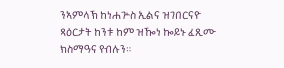ንኣምላኽ ከነሐጕስ ኢልና ዝገበርናዮ ጻዕርታት ከንቱ ከም ዝዀነ ኰይኑ ፈጺሙ ክስማዓና የብሉን።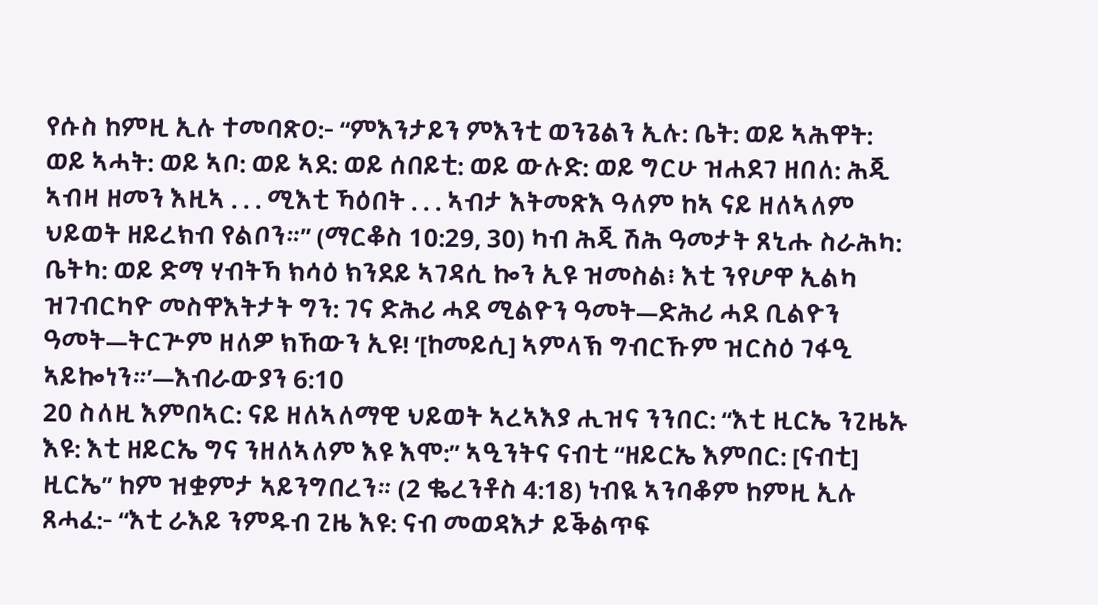የሱስ ከምዚ ኢሉ ተመባጽዐ:- “ምእንታይን ምእንቲ ወንጌልን ኢሉ: ቤት: ወይ ኣሕዋት: ወይ ኣሓት: ወይ ኣቦ: ወይ ኣደ: ወይ ሰበይቲ: ወይ ውሉድ: ወይ ግርሁ ዝሐደገ ዘበለ: ሕጂ ኣብዛ ዘመን እዚኣ . . . ሚእቲ ኻዕበት . . . ኣብታ እትመጽእ ዓለም ከኣ ናይ ዘለኣለም ህይወት ዘይረክብ የልቦን።” (ማርቆስ 10:29, 30) ካብ ሕጂ ሽሕ ዓመታት ጸኒሑ ስራሕካ: ቤትካ: ወይ ድማ ሃብትኻ ክሳዕ ክንደይ ኣገዳሲ ኰን ኢዩ ዝመስል፧ እቲ ንየሆዋ ኢልካ ዝገብርካዮ መስዋእትታት ግን: ገና ድሕሪ ሓደ ሚልዮን ዓመት—ድሕሪ ሓደ ቢልዮን ዓመት—ትርጕም ዘለዎ ክኸውን ኢዩ! ‘[ከመይሲ] ኣምላኽ ግብርኹም ዝርስዕ ገፋዒ ኣይኰነን።’—እብራውያን 6:10
20 ስለዚ እምበኣር: ናይ ዘለኣለማዊ ህይወት ኣረኣእያ ሒዝና ንንበር: “እቲ ዚርኤ ንጊዜኡ እዩ: እቲ ዘይርኤ ግና ንዘለኣለም እዩ እሞ:” ኣዒንትና ናብቲ “ዘይርኤ እምበር: [ናብቲ] ዚርኤ” ከም ዝቋምታ ኣይንግበረን። (2 ቈረንቶስ 4:18) ነብዪ ኣንባቆም ከምዚ ኢሉ ጸሓፈ:- “እቲ ራእይ ንምዱብ ጊዜ እዩ: ናብ መወዳእታ ይቕልጥፍ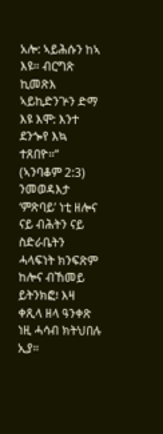አሎ: ኣይሕሱን ከኣ እዩ። ብርግጽ ኪመጽእ ኣይኪድንጕን ድማ እዩ እሞ: እንተ ደንጐየ እኳ ተጸበዮ።” (ኣንባቆም 2:3) ንመወዳእታ ‘ምጽባይ’ ነቲ ዘሎና ናይ ብሕትን ናይ ስድራቤትን ሓላፍነት ክንፍጽም ከሎና ብኸመይ ይትንክፎ፧ እዛ ቀጺላ ዘላ ዓንቀጽ ነዚ ሓሳብ ክትህበሉ ኢያ።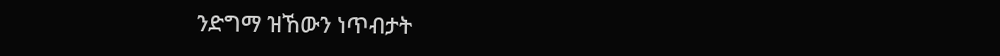ንድግማ ዝኸውን ነጥብታት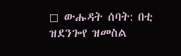◻ ውሑዳት ሰባት: በቲ ዝደንጐየ ዝመስል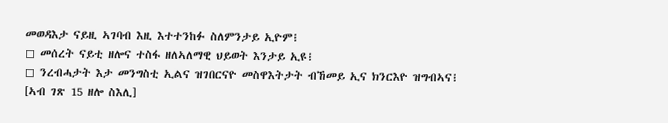መወዳእታ ናይዚ ኣገባብ እዚ እተተንከፉ ስለምንታይ ኢዮም፧
◻ መሰረት ናይቲ ዘሎና ተስፋ ዘለኣለማዊ ህይወት እንታይ ኢዩ፧
◻ ንረብሓታት እታ መንግስቲ ኢልና ዝገበርናዮ መስዋእትታት ብኸመይ ኢና ክንርእዮ ዝግብኣና፧
[ኣብ ገጽ 15 ዘሎ ስእሊ]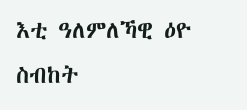እቲ ዓለምለኻዊ ዕዮ ስብከት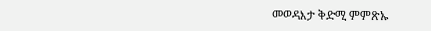መወዳእታ ቅድሚ ምምጽኡ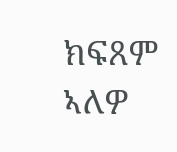ክፍጸም ኣለዎ